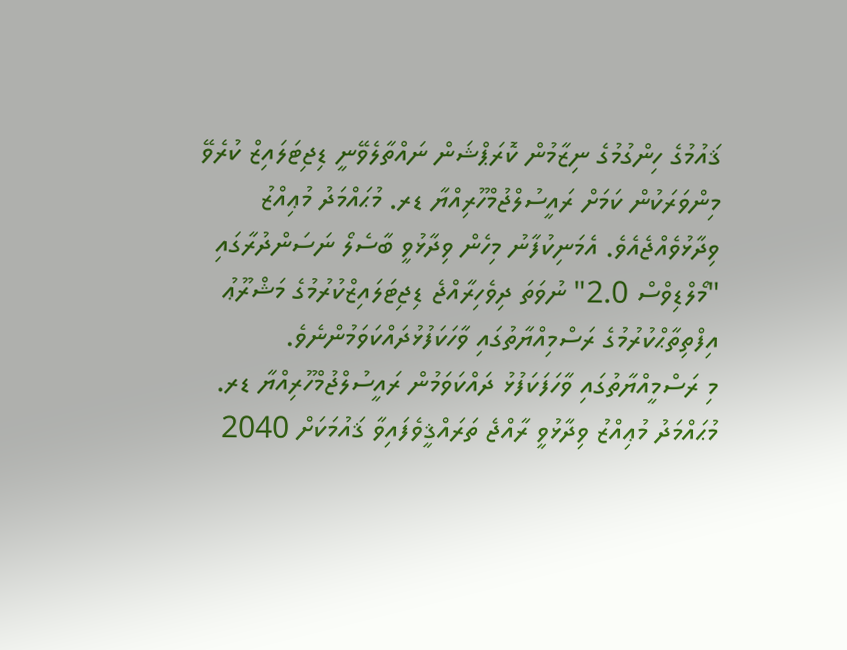ޤައުމުގެ ހިންގުމުގެ ނިޒާމުން ކޮރަޕްޝަން ނައްތާލެވޭނީ ޑިޖިޓަލައިޒް ކުރެވޭ މިންވަރަކުން ކަމަށް ރައީސުލްޖުމްހޫރިއްޔާ ޑރ. މުޙައްމަދު މުޢިއްޒު ވިދާޅުވެއްޖެއެވެ. އެމަނިކުފާނު މިހެން ވިދާޅުވީ ބާސެލޯ ނަސަންދުރާގައި "މޯލްޑިވްސް 2.0" ނުވަތަ ދިވެހިރާއްޖެ ޑިޖިޓަލައިޒްކުރުމުގެ މަޝްރޫޢު އިފްތިތާޙްކުރުމުގެ ރަސްމިއްޔާތުގައި ވާހަކަފުޅުދައްކަވަމުންނެވެ.
މި ރަސްމީއްޔާތުގައި ވާހަފަކަފުޅު ދައްކަވަމުން ރައީސުލްޖުމްހޫރިއްޔާ ޑރ. މުޙައްމަދު މުޢިއްޒު ވިދާޅުވީ ރާއްޖެ ތަރައްޤީވެފައިވާ ޤައުމަކަށް 2040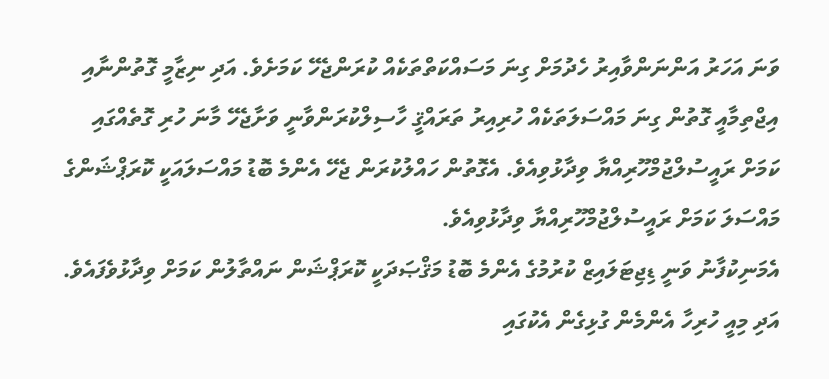ވަނަ އަހަރު އަންނަންވާއިރު ހެދުމަށް ގިނަ މަސައްކަތްތަކެއް ކުރަންޖެހޭ ކަމަށެވެ. އަދި ނިޒާމީ ގޮތުންނާއި އިޖްތިމާއީ ގޮތުން ގިނަ މައްސަލަތަކެއް ހުރިއިރު ތަރައްޤީ ހާސިލްކުރަންވާނީ ވަށާޖެހޭ މާނަ ހުރި ގޮތެއްގައި ކަމަށް ރައީސުލްޖުމްހޫރިއްޔާ ވިދާޅުވިއެވެ. އެގޮތުން ހައްލުކުރަން ޖެހޭ އެންމެ ބޮޑު މައްސަލައަކީ ކޮރަޕްޝަންގެ މައްސަލަ ކަމަށް ރައީސުލްޖުމްހޫރިއްޔާ ވިދާޅުވިއެވެ.
އެމަނިކުފާނު ވަނީ ޑިޖިޓަލައިޒް ކުރުމުގެ އެންމެ ބޮޑު މަޤްޞަދަކީ ކޮރަޕްޝަން ނައްތާލުން ކަމަށް ވިދާޅުވެފައެވެ. އަދި މިއީ ހުރިހާ އެންމެން ގުޅިގެން އެކުގައި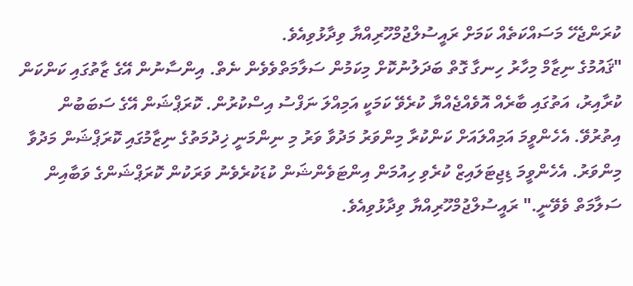ކުރަންޖެހޭ މަސައްކަތެއް ކަމަށް ރައީސުލްޖުމްހޫރިއްޔާ ވިދާޅުވިއެވެ.
"ޤައުމުގެ ނިޒާމް މިހާރު ހިނގާ ގޮތް ބަދަލުނުކޮށް މިކަމުން ސަލާމަތްވެވެން ނެތް. އިންސާނުން އޭގެ ޒާތުގައި ކަންކަން ކުރާއިރު، އަތުގައި ބާރެއް އޮވެއްޖެއްޔާ ކުރެވޭ ކަމަކީ އަމިއްލަ ނަފްސު އިސްކުރުން. ކޮރަޕްޝަން އޭގެ ސަބަބުން އިތުރުވޭ. އެހެންވީމަ އަމިއްލައަށް ކަންކުރާ މިންވަރު މަދުވާ ވަރު މި ނިންމަނީ ޚިދުމަތުގެ ނިޒާމުގައި ކޮރަޕްޝަން މަދުވާ މިންވަރު. އެހެންވީމަ ޑިޖިޓަލައިޒް ކުރެވި ހިއުމަން އިންޓަވެންޝަން ކުޑަކުރެވެނު ވަރަކުން ކޮރަޕްޝަންގެ ވަބާއިން ސަލާމަތް ވެވޭނީ." ރައީސުލްޖުމްހޫރިއްޔާ ވިދާޅުވިއެވެ.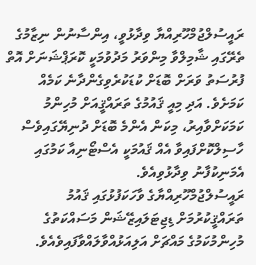ރައީސުލްޖުމްހޫރިއްޔާ ވިދާޅުވީ، އިންސާނުން ނިޒާމުގެ ތެރޭގައި ޝާމިލްވާ މިންވަރު މަދުވުމަކީ ކޮރަޕްޝަނަށް އޮތް ފުރުސަތު ވަރަށް ބޮޑަށް ކުޑަކުރެވިގެންދާނެ ކަމެއް ކަމަށެވެ. އަދި މިއީ ޤައުމުގެ ތަރައްޤީއަށް މުހިންމު ކަމަކަށްވާއިރު، މިކަން އެންމެ ބޮޑަށް ދުނިޔޭގައިވެސް ހާސިލްކޮށްފައިވާ އެއް ޤައުމަކީ އެސްޓޯނިއާ ކަމުގައި އެމަނިކުފާނު ވިދާޅުވިއެވެ.
ރައީސުލްޖުމްހޫރިއްޔާގެ ވާހަކަފުޅުގައި ޤައުމު ތަރައްޤީކުރުމަށް ޑިޖިޓަލައިޒޭޝަން މަސައްކަތުގެ މުހިންމުކަމުގެ މައްޗަށް އަލިއަޅުއްވާލައްވާފައިވެއެވެ.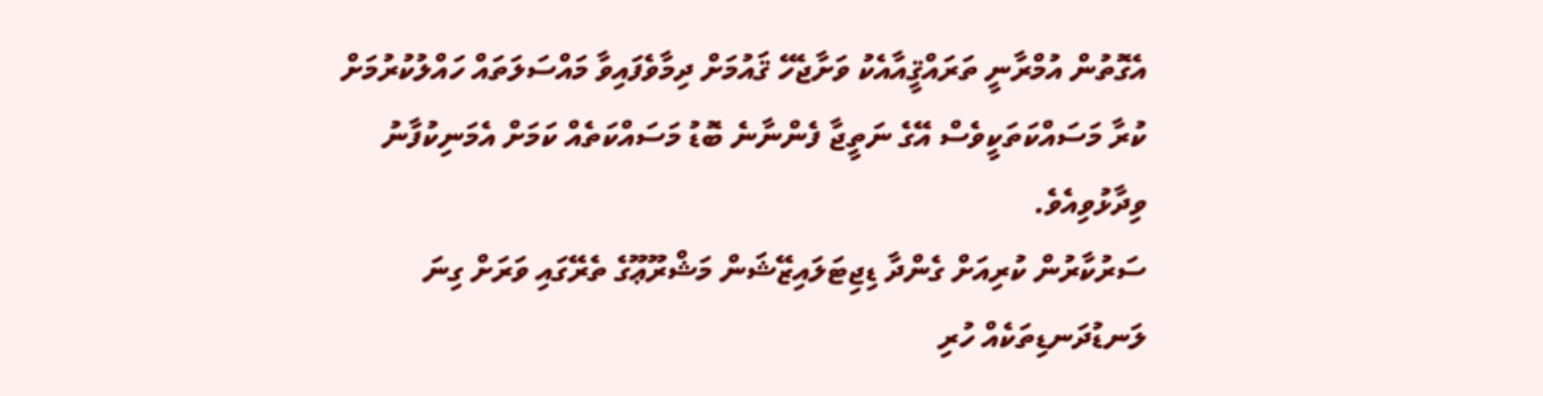އެގޮތުން އުމްރާނީ ތަރައްޤީއާއެކު ވަށާޖެހޭ ޤައުމަށް ދިމާވެފައިވާ މައްސަލަތައް ހައްލުކުރުމަށް ކުރާ މަސައްކަތަކީވެސް އޭގެ ނަތީޖާ ފެންނާނެ ބޮޑު މަސައްކަތެއް ކަމަށް އެމަނިކުފާނު ވިދާޅުވިއެވެ.
ސަރުކާރުން ކުރިއަށް ގެންދާ ޑިޖިޓަލައިޒޭޝަން މަޝްރޫޢޫގެ ތެރޭގައި ވަރަށް ގިނަ ލަނޑުދަނޑިތަކެއް ހުރި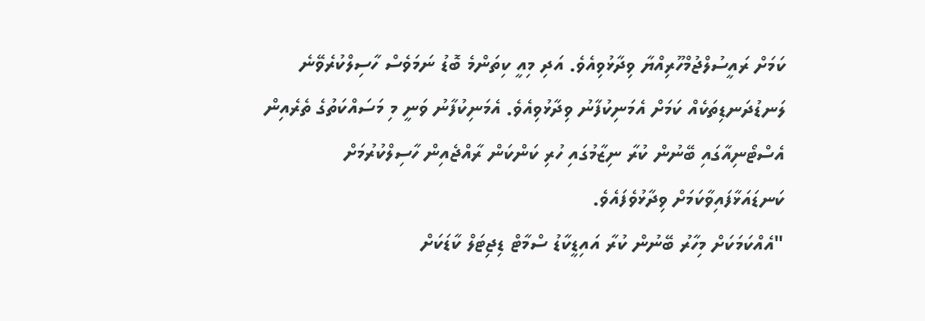ކަމަށް ރައީސުލްޖުމްހޫރިއްޔާ ވިދާޅުވިއެވެ. އަދި މިއީ ކިތަންމެ ބޮޑު ނަމަވެސް ހާސިލްކުރެވޭނެ ލަނޑުދަނޑިތަކެއް ކަމަށް އެމަނިކުފާނު ވިދާޅުވިއެވެ. އެމަނިކުފާނު ވަނީ މި މަސައްކަތުގެ ތެރެއިން އެސްޓޯނިއާގައި ބޭނުން ކުރާ ނިޒާމުގައި ހުރި ކަންކަން ރާއްޖެއިން ހާސިލްކުރުމަށް ކަނޑައަޅާފައިވާކަމަށް ވިދާޅުވެފައެވެ.
"އެއްކަމަކަށް މިހާރު ބޭނުން ކުރާ އައިޑީކާޑު ސްމާޓް ޑިޖިޓަލް ކާޑަކަށް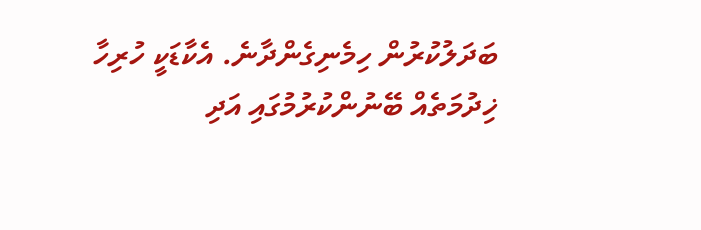ބަދަލުކުރުން ހިމެނިގެންދާނެ. އެކާޑަކީ ހުރިހާ ޚިދުމަތެއް ބޭނުންކުރުމުގައި އަދި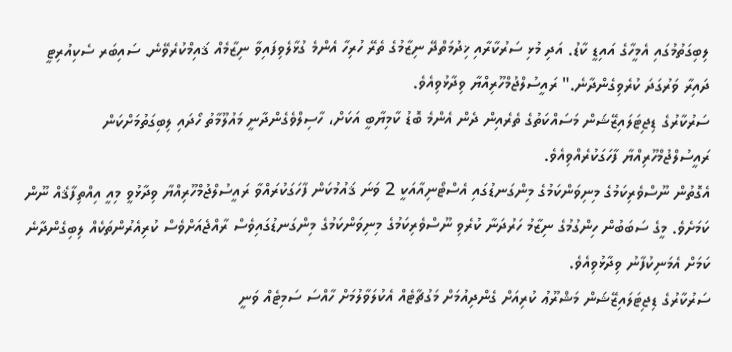ލިބިގަތުމުގައި އެމީހާގެ އައިޑީ ކާޑު. އަދި މުޅި ސަރުކާރާއި ޚިދުމަތްދޭ ނިޒާމުގެ ތެރޭ ހުރިހާ އެންމެ ގުޅާލެވިފައިވާ ނިޒާމެއް ޤައިމްކުރެވޭނެ. ސައިބަރ ސެކިއުރިޓީ ދައިރާ ވަރުގަދަ ކުރެވިގެންދާނެ." ރައީސުލްޖުމްހޫރިއްޔާ ވިދާޅުވިއެވެ.
ސަރުކާރުގެ ޑިޖިޓަލައިޒޭޝަން މަސައްކަތުގެ ތެރެއިން ދެން އެންމެ ބޮޑު ކާމިޔާބީ އަކަށް، ހާސިލްވެގެންދާނީ މައުލޫމާތު ހޯދައި ލިބިގަތުމަށްކަން ރައީސުލްޖުމްހޫރިއްޔާ ފާހަގަކުރެއްވިއެވެ.
އެގޮތުން ނޫސްވެރިކަމުގެ މިނިވަންކަމުގެ މިންގަނޑުގައި އެސްޓޯނިއާއަކީ 2 ވަނަ ޤައުމުކަން ފާހަގަކުރައްވާ ރައީސުލްޖުމްހޫރިއްޔާ ވިދާޅުވީ މިއީ އިއްތިފާޤެއް ނޫން ކަމަށެވެ. މީގެ ސަބަބުން ހިންގުމުގެ ނިޒާމު ހަރުދަނާ ކުރެވި ނޫސްވެރިކަމުގެ މިނިވަންކަމުގެ މިންގަނޑުގައިވެސް ރާއްޖެއަށްވެސް ކުރިއެރުންތަކެއް ލިބިގެންދާނެ ކަމަށް އެމަނިކުފާނު ވިދާޅުވިއެވެ.
ސަރުކާރުގެ ޑިޖިޓަލައިޒޭޝަން މަޝްރޫޢު ކުރިއަށް ގެންދިއުމަށް މަގުޗާޓެއް އެކުލަވާލުމަށް ހާއްސަ ސަމިޓެއް ވަނީ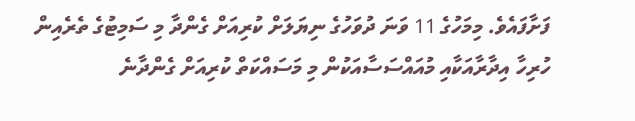ފަށާފައެވެ. މިމަހުގެ 11 ވަނަ ދުވަހުގެ ނިޔަލަށް ކުރިއަށް ގެންދާ މި ސަމިޓުގެ ތެރެއިން ހުރިހާ އިދާރާއަކާއި މުއައްސަސާއަކުން މި މަސައްކަތް ކުރިއަށް ގެންދާނެ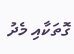ގޮތަކާއި މެދު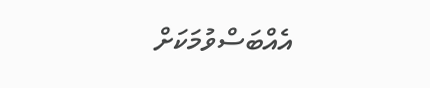އެއްބަސްވުމަކަށް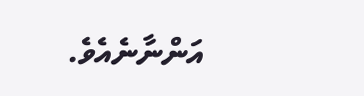އަންނާނެއެވެ.